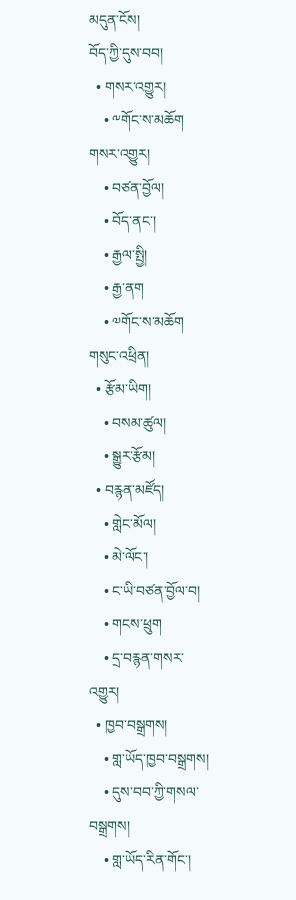མདུན་ངོས།
བོད་ཀྱི་དུས་བབ།
  • གསར་འགྱུར།
    • ༸གོང་ས་མཆོག གསར་འགྱུར།
    • བཙན་བྱོལ།
    • བོད་ནང་།
    • རྒྱལ་སྤྱི།
    • རྒྱ་ནག
    • ༧གོང་ས་མཆོག གསུང་འཕྲིན།
  • རྩོམ་ཡིག།
    • བསམ་ཚུལ།
    • སྒྱུར་རྩོམ།
  • བརྙན་མཛོད།
    • གླེང་མོལ།
    • མེ་ལོང་།
    • ང་ཡི་བཙན་བྱོལ་བ།
    • གངས་ཕྲུག
    • དྲ་བརྙན་གསར་འགྱུར།
  • ཁྱབ་བསྒྲགས།
    • གླ་ཡོད་ཁྱབ་བསྒྲགས།
    • དུས་བབ་ཀྱི་གསལ་བསྒྲགས།
    • གླ་ཡོད་རིན་གོང་།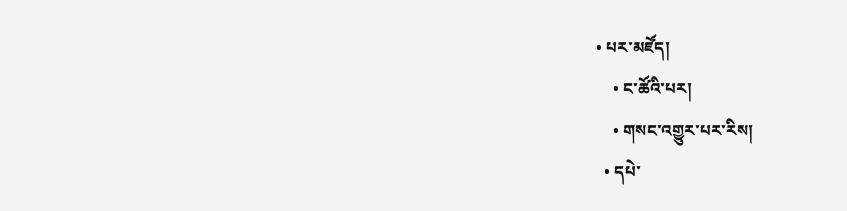• པར་མཛོད།
    • ང་ཚོའི་པར།
    • གསང་འགྱུར་པར་རིས།
  • དཔེ་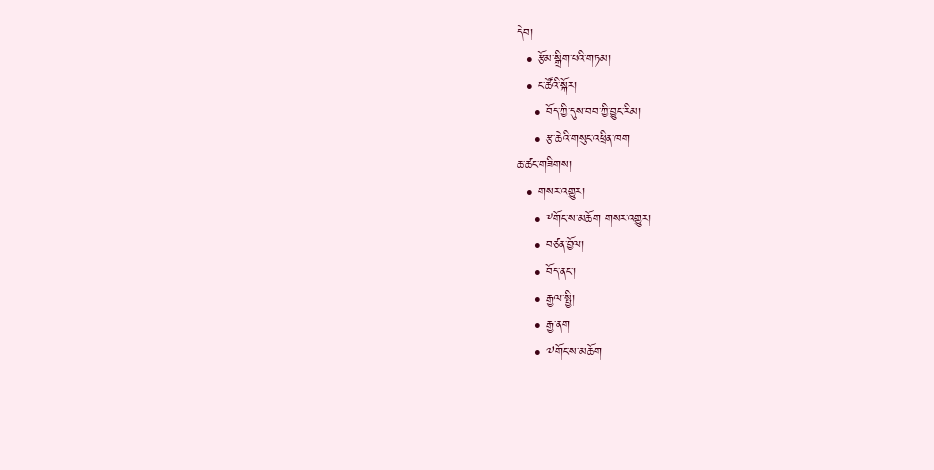དེབ།
  • རྩོམ་སྒྲིག་པའི་གཏམ།
  • ང་ཚོའི་སྐོར།
    • བོད་ཀྱི་དུས་བབ་ཀྱི་བྱུང་རིམ།
    • རྩ་ཆེའི་གསུང་འཕྲིན་ཁག
ཆ་ཚང་གཟིགས།
  • གསར་འགྱུར།
    • ༸གོང་ས་མཆོག གསར་འགྱུར།
    • བཙན་བྱོལ།
    • བོད་ནང་།
    • རྒྱལ་སྤྱི།
    • རྒྱ་ནག
    • ༧གོང་ས་མཆོག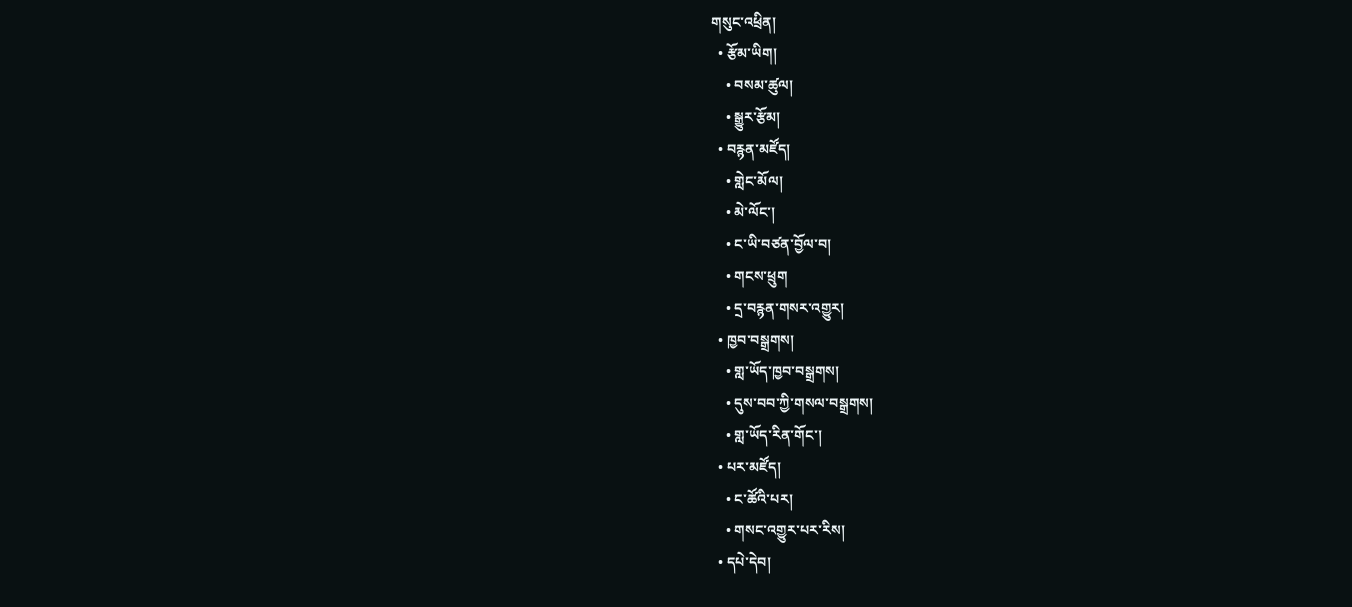གསུང་འཕྲིན།
  • རྩོམ་ཡིག།
    • བསམ་ཚུལ།
    • སྒྱུར་རྩོམ།
  • བརྙན་མཛོད།
    • གླེང་མོལ།
    • མེ་ལོང་།
    • ང་ཡི་བཙན་བྱོལ་བ།
    • གངས་ཕྲུག
    • དྲ་བརྙན་གསར་འགྱུར།
  • ཁྱབ་བསྒྲགས།
    • གླ་ཡོད་ཁྱབ་བསྒྲགས།
    • དུས་བབ་ཀྱི་གསལ་བསྒྲགས།
    • གླ་ཡོད་རིན་གོང་།
  • པར་མཛོད།
    • ང་ཚོའི་པར།
    • གསང་འགྱུར་པར་རིས།
  • དཔེ་དེབ།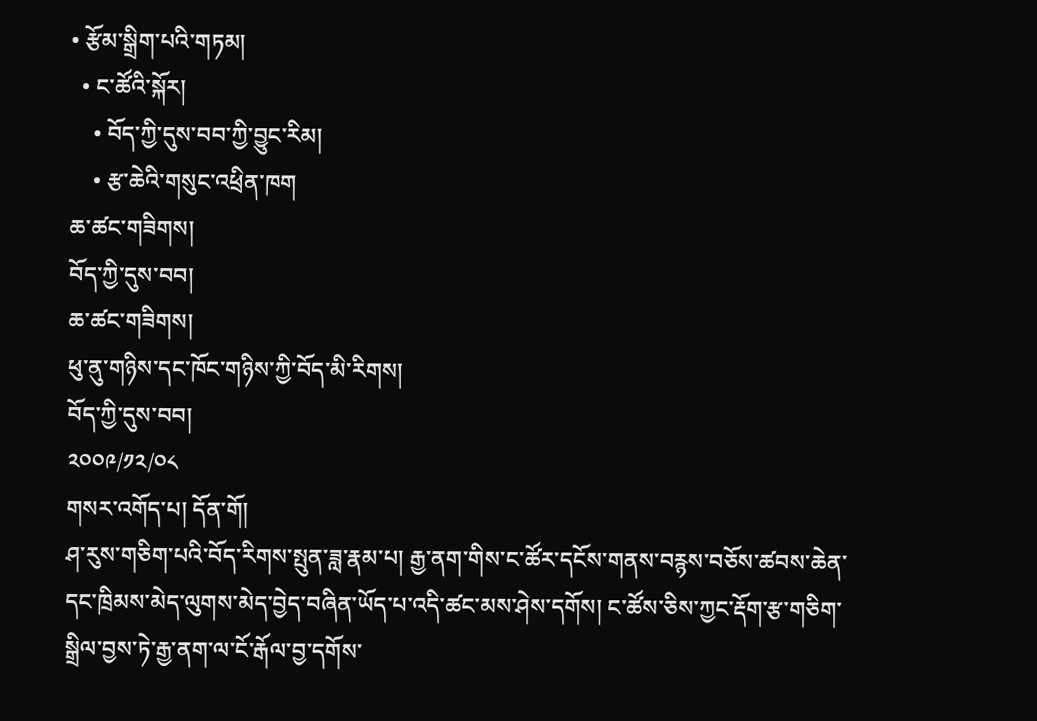• རྩོམ་སྒྲིག་པའི་གཏམ།
  • ང་ཚོའི་སྐོར།
    • བོད་ཀྱི་དུས་བབ་ཀྱི་བྱུང་རིམ།
    • རྩ་ཆེའི་གསུང་འཕྲིན་ཁག
ཆ་ཚང་གཟིགས།
བོད་ཀྱི་དུས་བབ།
ཆ་ཚང་གཟིགས།
ཕུ་ནུ་གཉིས་དང་ཁོང་གཉིས་ཀྱི་བོད་མི་རིགས།
བོད་ཀྱི་དུས་བབ།
༢༠༠༩/༡༢/༠༨
གསར་འགོད་པ། དོན་གོ།
ཤ་རུས་གཅིག་པའི་བོད་རིགས་སྤུན་ཟླ་རྣམ་པ། རྒྱ་ནག་གིས་ང་ཚོར་དངོས་གནས་བརྙས་བཅོས་ཚབས་ཆེན་དང་ཁྲིམས་མེད་ལུགས་མེད་བྱེད་བཞིན་ཡོད་པ་འདི་ཚང་མས་ཤེས་དགོས། ང་ཚོས་ཅིས་ཀྱང་རྡོག་རྩ་གཅིག་སྒྲིལ་བྱས་ཏེ་རྒྱ་ནག་ལ་ངོ་རྒོལ་བྱ་དགོས་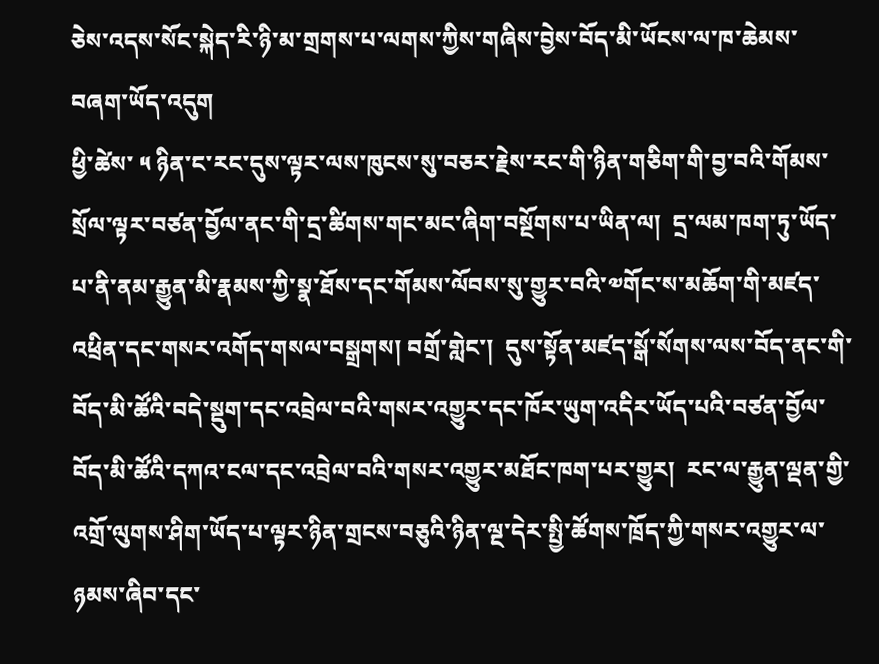ཅེས་འདས་སོང་སྐེད་རི་ཉི་མ་གྲགས་པ་ལགས་ཀྱིས་གཞིས་བྱེས་བོད་མི་ཡོངས་ལ་ཁ་ཆེམས་བཞག་ཡོད་འདུག
ཕྱི་ཚེས་ ༥ ཉིན་ང་རང་དུས་ལྟར་ལས་ཁུངས་སུ་བཅར་རྗེས་རང་གི་ཉིན་གཅིག་གི་བྱ་བའི་གོམས་སྲོལ་ལྟར་བཙན་བྱོལ་ནང་གི་དྲ་ཚིགས་གང་མང་ཞིག་བསྔོགས་པ་ཡིན་ལ།  དྲ་ལམ་ཁག་ཏུ་ཡོད་པ་ནི་ནམ་རྒྱུན་མི་རྣམས་ཀྱི་སྣ་ཐོས་དང་གོམས་ལོབས་སུ་གྱུར་བའི་༧གོང་ས་མཆོག་གི་མཛད་འཕྲིན་དང་གསར་འགོད་གསལ་བསྒྲགས། བགྲོ་གླེང་།  དུས་སྟོན་མཛད་སྒོ་སོགས་ལས་བོད་ནང་གི་བོད་མི་ཚོའི་བདེ་སྡུག་དང་འབྲེལ་བའི་གསར་འགྱུར་དང་ཁོར་ཡུག་འདིར་ཡོད་པའི་བཙན་བྱོལ་བོད་མི་ཚོའི་དཀའ་ངལ་དང་འབྲེལ་བའི་གསར་འགྱུར་མཐོང་ཁག་པར་གྱུར།  རང་ལ་རྒྱུན་ལྡན་གྱི་འགྲོ་ལུགས་ཤིག་ཡོད་པ་ལྟར་ཉིན་གྲངས་བཅུའི་ཉིན་ལྔ་དེར་སྤྱི་ཚོགས་ཁྲོད་ཀྱི་གསར་འགྱུར་ལ་ཉམས་ཞིབ་དང་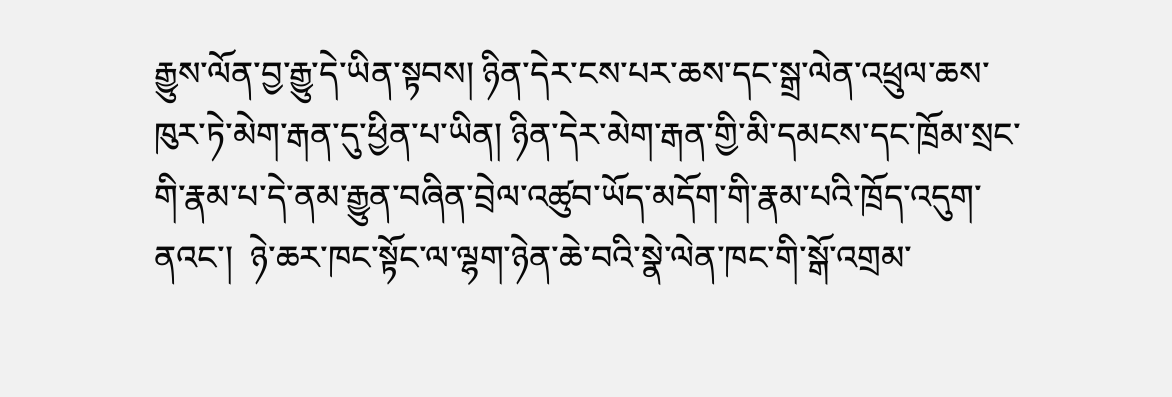རྒྱུས་ལོན་བྱ་རྒྱུ་དེ་ཡིན་སྟབས། ཉིན་དེར་ངས་པར་ཆས་དང་སྒྲ་ལེན་འཕྲུལ་ཆས་ཁུར་ཏེ་མེག་རྒན་དུ་ཕྱིན་པ་ཡིན། ཉིན་དེར་མེག་རྒན་གྱི་མི་དམངས་དང་ཁྲོམ་སྲང་གི་རྣམ་པ་དེ་ནམ་རྒྱུན་བཞིན་བྲེལ་འཚུབ་ཡོད་མདོག་གི་རྣམ་པའི་ཁྲོད་འདུག་ནའང་།  ཉེ་ཆར་ཁང་སྟོང་ལ་ལྷག་ཉེན་ཆེ་བའི་སྣེ་ལེན་ཁང་གི་སྒོ་འགྲམ་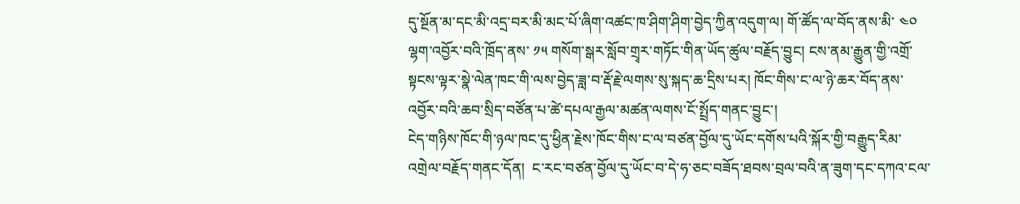དུ་སྔོན་མ་དང་མི་འདྲ་བར་མི་མང་པོ་ཞིག་འཚང་ཁ་ཤིག་ཤིག་བྱེད་ཀྱིན་འདུག་ལ། གོ་ཚོད་ལ་བོད་ནས་མི་ ༤༠ ལྷག་འབྱོར་བའི་ཁྲོད་ནས་ ༡༥ གསོག་སྒར་སློབ་གྲྭར་གཏོང་གིན་ཡོད་ཚུལ་བརྗོད་བྱུང། ངས་ནམ་རྒྱུན་གྱི་འགྲོ་སྟངས་ལྟར་སྣེ་ལེན་ཁང་གི་ལས་བྱེད་ཟླ་བ་རྡོ་རྗེ་ལགས་སུ་སྐད་ཆ་དྲིས་པར། ཁོང་གིས་ང་ལ་ཉེ་ཆར་བོད་ནས་འབྱོར་བའི་ཆབ་སྲིད་བཙོན་པ་ཚེ་དཔལ་རྒྱལ་མཚན་ལགས་ངོ་སྤྲོད་གནང་བྱུང་།
ངེད་གཉིས་ཁོང་གི་ཉལ་ཁང་དུ་ཕྱིན་རྗེས་ཁོང་གིས་ང་ལ་བཙན་བྱོལ་དུ་ཡོང་དགོས་པའི་སྐོར་གྱི་བརྒྱུད་རིམ་འགྲེལ་བརྗོད་གནང་དོན།  ང་རང་བཙན་བྱོལ་དུ་ཡོང་བ་དེ་ཧ་ཅང་བཟོད་ཐབས་བྲལ་བའི་ན་ཟུག་དང་དཀའ་ངལ་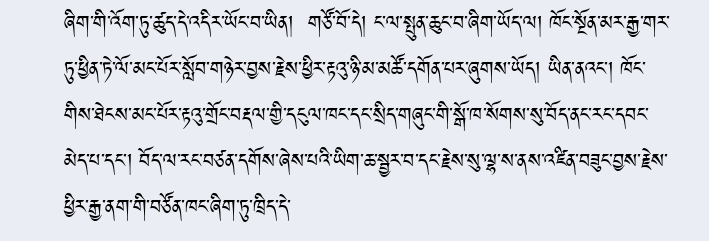ཞིག་གི་འོག་ཏུ་ཚུད་དེ་འདིར་ཡོང་བ་ཡིན།  གཙོ་བོ་དེ། ང་ལ་སྤུན་ཆུང་བ་ཞིག་ཡོད་ལ། ཁོང་སྔོན་མར་རྒྱ་གར་ཏུ་ཕྱིན་ཏེ་ལོ་མང་པོར་སློབ་གཉེར་བྱས་རྗེས་ཕྱིར་རྟའུ་ཉི་མ་མཚོ་དགོན་པར་ཞུགས་ཡོད། ཡིན་ནའང་། ཁོང་གིས་ཐེངས་མང་པོར་རྟའུ་གྲོང་བརྡལ་གྱི་དངུལ་ཁང་དང་སྲིད་གཞུང་གི་སྒོ་ཁ་སོགས་སུ་བོད་ནང་རང་དབང་མེད་པ་དང་། བོད་ལ་རང་བཙན་དགོས་ཞེས་པའི་ཡིག་ཆ་སྦྱར་བ་དང་རྗེས་སུ་ལྷ་ས་ནས་འཛིན་བཟུང་བྱས་རྗེས་ཕྱིར་རྒྱ་ནག་གི་བཙོན་ཁང་ཞིག་ཏུ་ཁྲིད་དེ་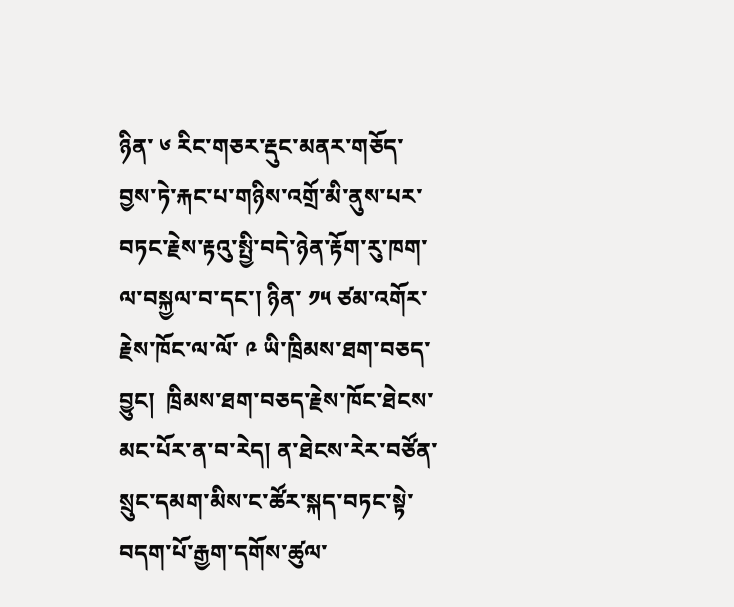ཉིན་ ༦ རིང་གཅར་རྡུང་མནར་གཅོད་བྱས་ཏེ་རྐང་པ་གཉིས་འགྲོ་མི་ནུས་པར་བཏང་རྗེས་རྟའུ་སྤྱི་བདེ་ཉེན་རྟོག་རུ་ཁག་ལ་བསྐྱལ་བ་དང་། ཉིན་ ༡༥ ཙམ་འགོར་རྗེས་ཁོང་ལ་ལོ་ ༩ ཡི་ཁྲིམས་ཐག་བཅད་བྱུང།  ཁྲིམས་ཐག་བཅད་རྗེས་ཁོང་ཐེངས་མང་པོར་ན་བ་རེད། ན་ཐེངས་རེར་བཙོན་སྲུང་དམག་མིས་ང་ཚོར་སྐད་བཏང་སྟེ་བདག་པོ་རྒྱག་དགོས་ཚུལ་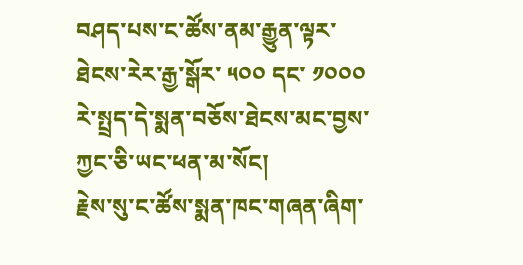བཤད་པས་ང་ཚོས་ནམ་རྒྱུན་ལྟར་ཐེངས་རེར་རྒྱ་སྒོར་ ༥༠༠ དང་ ༡༠༠༠ རེ་སྤྲད་དེ་སྨན་བཅོས་ཐེངས་མང་བྱས་ཀྱང་ཅི་ཡང་ཕན་མ་སོང།
རྗེས་སུ་ང་ཚོས་སྨན་ཁང་གཞན་ཞིག་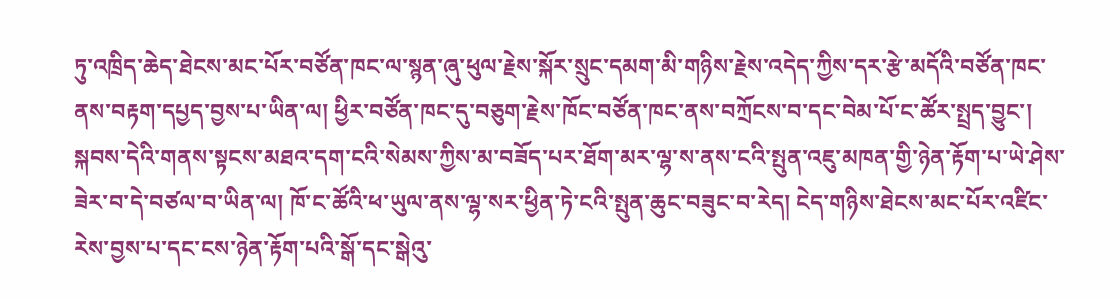ཏུ་འཁྲིད་ཆེད་ཐེངས་མང་པོར་བཙོན་ཁང་ལ་སྙན་ཞུ་ཕུལ་རྗེས་སྐོར་སྲུང་དམག་མི་གཉིས་རྗེས་འདེད་ཀྱིས་དར་རྩེ་མདོའི་བཙོན་ཁང་ནས་བརྟག་དཔྱད་བྱས་པ་ཡིན་ལ། ཕྱིར་བཙོན་ཁང་དུ་བཅུག་རྗེས་ཁོང་བཙོན་ཁང་ནས་བཀྲོངས་བ་དང་བེམ་པོ་ང་ཚོར་སྤྲད་བྱུང་།  སྐབས་དེའི་གནས་སྟངས་མཐའ་དག་ངའི་སེམས་ཀྱིས་མ་བཟོད་པར་ཐོག་མར་ལྷ་ས་ནས་ངའི་སྤུན་འཇུ་མཁན་གྱི་ཉེན་རྟོག་པ་ཡེ་ཤེས་ཟེར་བ་དེ་བཙལ་བ་ཡིན་ལ། ཁོ་ང་ཚོའི་ཕ་ཡུལ་ནས་ལྷ་སར་ཕྱིན་ཏེ་ངའི་སྤུན་ཆུང་བཟུང་བ་རེད། ངེད་གཉིས་ཐེངས་མང་པོར་འཛིང་རེས་བྱས་པ་དང་ངས་ཉེན་རྟོག་པའི་སྒོ་དང་སྒེའུ་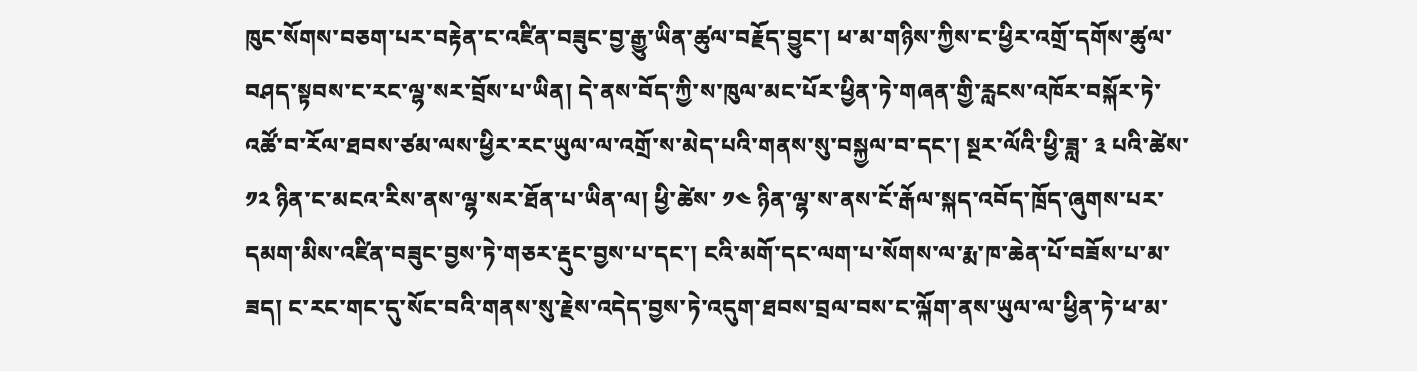ཁུང་སོགས་བཅག་པར་བརྟེན་ང་འཛིན་བཟུང་བྱ་རྒྱུ་ཡིན་ཚུལ་བརྗོད་བྱུང་། ཕ་མ་གཉིས་ཀྱིས་ང་ཕྱིར་འགྲོ་དགོས་ཚུལ་བཤད་སྟབས་ང་རང་ལྷ་སར་བྲོས་པ་ཡིན། དེ་ནས་བོད་ཀྱི་ས་ཁུལ་མང་པོར་ཕྱིན་ཏེ་གཞན་གྱི་རླངས་འཁོར་བསྐོར་ཏེ་འཚོ་བ་རོལ་ཐབས་ཙམ་ལས་ཕྱིར་རང་ཡུལ་ལ་འགྲོ་ས་མེད་པའི་གནས་སུ་བསྐྱལ་བ་དང་། སྔར་ལོའི་ཕྱི་ཟླ་ ༣ པའི་ཚེས་ ༡༢ ཉིན་ང་མངའ་རིས་ནས་ལྷ་སར་ཐོན་པ་ཡིན་ལ། ཕྱི་ཚེས་ ༡༤ ཉིན་ལྷ་ས་ནས་ངོ་རྒོལ་སྐད་འབོད་ཁྲོད་ཞུགས་པར་དམག་མིས་འཛིན་བཟུང་བྱས་ཏེ་གཅར་རྡུང་བྱས་པ་དང་། ངའི་མགོ་དང་ལག་པ་སོགས་ལ་རྨ་ཁ་ཆེན་པོ་བཟོས་པ་མ་ཟད། ང་རང་གང་དུ་སོང་བའི་གནས་སུ་རྗེས་འདེད་བྱས་ཏེ་འདུག་ཐབས་བྲལ་བས་ང་ལྐོག་ནས་ཡུལ་ལ་ཕྱིན་ཏེ་ཕ་མ་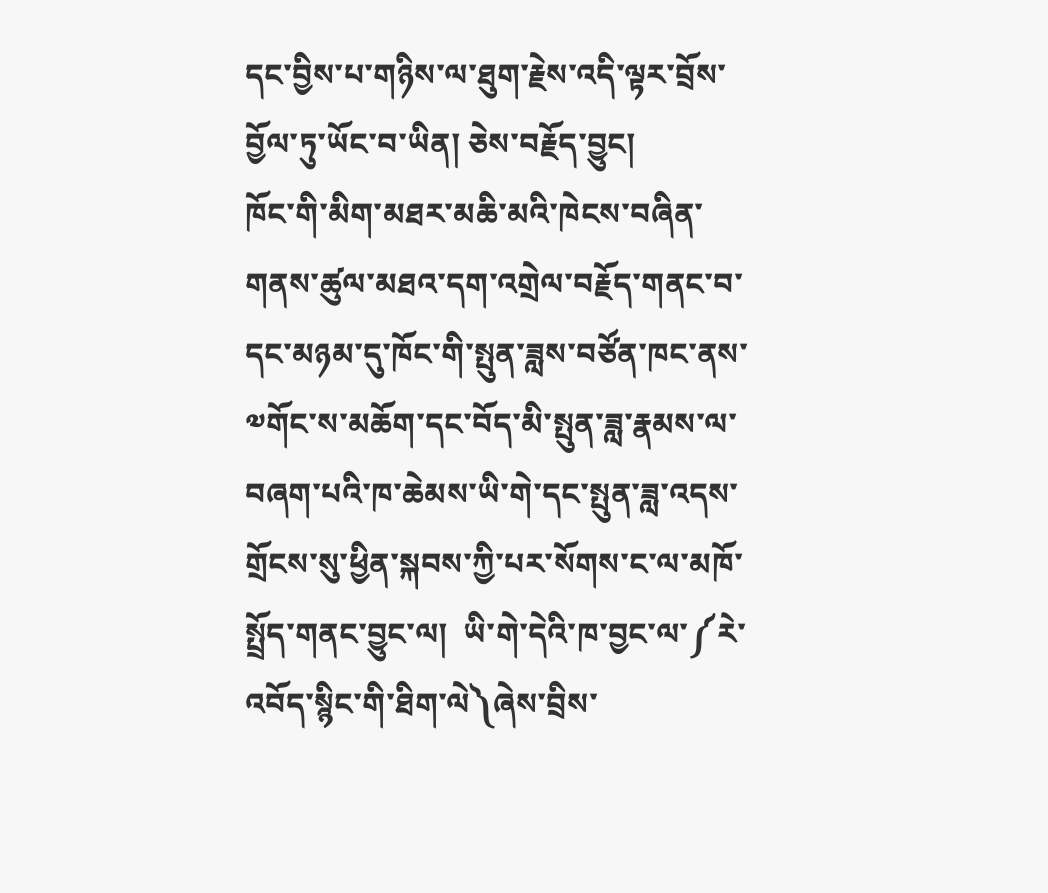དང་བྱིས་པ་གཉིས་ལ་ཐུག་རྗེས་འདི་ལྟར་བྲོས་བྱོལ་ཏུ་ཡོང་བ་ཡིན། ཅེས་བརྗོད་བྱུང།
ཁོང་གི་མིག་མཐར་མཆི་མའི་ཁེངས་བཞིན་གནས་ཚུལ་མཐའ་དག་འགྲེལ་བརྗོད་གནང་བ་དང་མཉམ་དུ་ཁོང་གི་སྤུན་ཟླས་བཙོན་ཁང་ནས་༧གོང་ས་མཆོག་དང་བོད་མི་སྤུན་ཟླ་རྣམས་ལ་བཞག་པའི་ཁ་ཆེམས་ཡི་གེ་དང་སྤུན་ཟླ་འདས་གྲོངས་སུ་ཕྱིན་སྐབས་ཀྱི་པར་སོགས་ང་ལ་མཁོ་སྤྲོད་གནང་བྱུང་ལ།  ཡི་གེ་དེའི་ཁ་བྱང་ལ་༼རེ་འབོད་སྙིང་གི་ཐིག་ལེ༽ཞེས་བྲིས་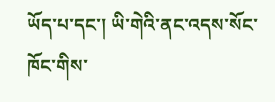ཡོད་པ་དང་། ཡི་གེའི་ནང་འདས་སོང་ཁོང་གིས་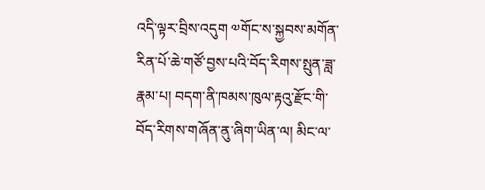འདི་ལྟར་བྲིས་འདུག ༧གོང་ས་སྐྱབས་མགོན་རིན་པོ་ཆེ་གཙོ་བྱས་པའི་བོད་རིགས་སྤུན་ཟླ་རྣམ་པ། བདག་ནི་ཁམས་ཁུལ་རྟའུ་རྫོང་གི་བོད་རིགས་གཞོན་ནུ་ཞིག་ཡིན་ལ། མིང་ལ་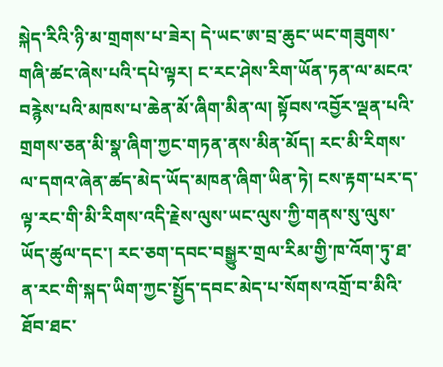སྐེད་རིའི་ཉི་མ་གྲགས་པ་ཟེར། དེ་ཡང་ཨ་བྲ་ཆུང་ཡང་གཟུགས་གཞི་ཚང་ཞེས་པའི་དཔེ་ལྟར། ང་རང་ཤེས་རིག་ཡོན་ཏན་ལ་མངའ་བརྙེས་པའི་མཁས་པ་ཆེན་མོ་ཞིག་མིན་ལ། སྟོབས་འབྱོར་ལྡན་པའི་གྲགས་ཅན་མི་སྣ་ཞིག་ཀྱང་གཏན་ནས་མིན་མོད། རང་མི་རིགས་ལ་དགའ་ཞེན་ཚད་མེད་ཡོད་མཁན་ཞིག་ཡིན་ཏེ། ངས་རྟག་པར་ད་ལྟ་རང་གི་མི་རིགས་འདི་རྗེས་ལུས་ཡང་ལུས་ཀྱི་གནས་སུ་ལུས་ཡོད་ཚུལ་དང་། རང་ཅག་དབང་བསྒྱུར་གྲལ་རིམ་གྱི་ཁ་འོག་ཏུ་ཐ་ན་རང་གི་སྐད་ཡིག་ཀྱང་སྤྱོད་དབང་མེད་པ་སོགས་འགྲོ་བ་མིའི་ཐོབ་ཐང་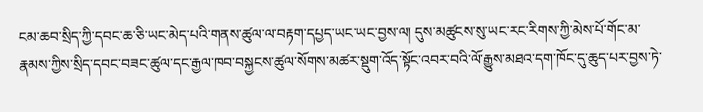ངམ་ཆབ་སྲིད་ཀྱི་དབང་ཆ་ཅི་ཡང་མེད་པའི་གནས་ཚུལ་ལ་བརྟག་དཔྱད་ཡང་ཡང་བྱས་ལ། དུས་མཚུངས་སུ་ཡང་རང་རིགས་ཀྱི་མེས་པོ་གོང་མ་རྣམས་ཀྱིས་སྲིད་དབང་བཟང་ཚུལ་དང་རྒྱལ་ཁབ་བསྐྱངས་ཚུལ་སོགས་མཚར་སྡུག་འོད་སྟོང་འབར་བའི་ལོ་རྒྱུས་མཐའ་དག་ཁོང་དུ་ཆུད་པར་བྱས་ཏེ་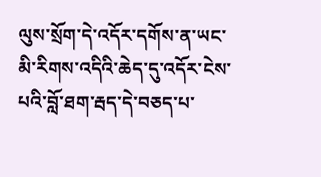ལུས་སྲོག་དེ་འདོར་དགོས་ན་ཡང་མི་རིགས་འདིའི་ཆེད་དུ་འདོར་ངེས་པའི་བློ་ཐག་རྦད་དེ་བཅད་པ་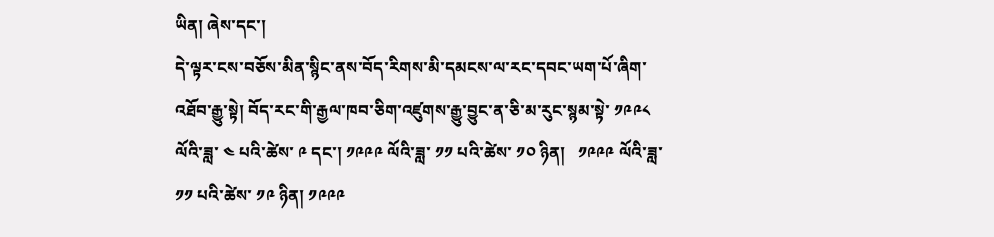ཡིན། ཞེས་དང་།
དེ་ལྟར་ངས་བཅོས་མིན་སྙིང་ནས་བོད་རིགས་མི་དམངས་ལ་རང་དབང་ཡག་པོ་ཞིག་འཐོབ་རྒྱུ་སྟེ། བོད་རང་གི་རྒྱལ་ཁབ་ཅིག་འཛུགས་རྒྱུ་བྱུང་ན་ཅི་མ་རུང་སྙམ་སྟེ་ ༡༩༩༨ ལོའི་ཟླ་ ༤ པའི་ཚེས་ ༩ དང་། ༡༩༩༩ ལོའི་ཟླ་ ༡༡ པའི་ཚེས་ ༡༠ ཉིན།   ༡༩༩༩ ལོའི་ཟླ་ ༡༡ པའི་ཚེས་ ༡༩ ཉིན། ༡༩༩༩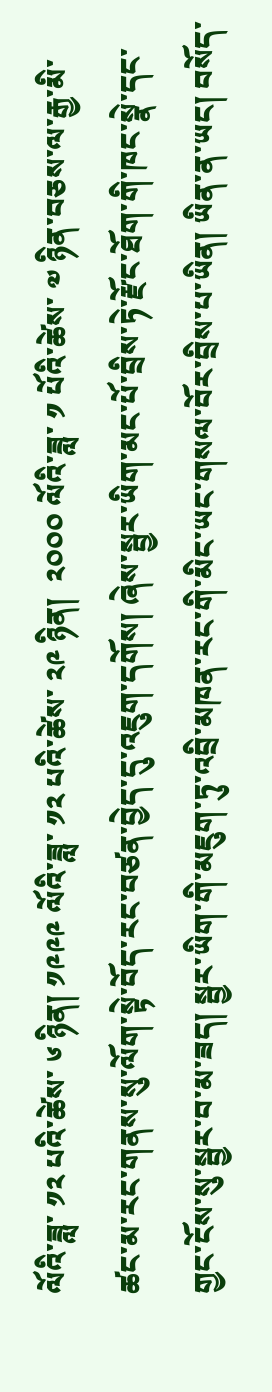ལོའི་ཟླ་ ༡༢ པའི་ཚེས་ ༦ ཉིན། ༡༩༩༩ ལོའི་ཟླ་ ༡༢ པའི་ཚེས་ ༢༩ ཉིན།  ༢༠༠༠ ལོའི་ཟླ་ ༡ པོའི་ཚེས་ ༧ ཉིན་བཅས་ལ་རྒྱ་མི་ཚང་མ་རང་གནས་སུ་ལོག་སྟེ་བོད་རང་བཙན་བྱེད་དུ་འཇུག་དགོས། ཞེས་སྦྱར་ཡིག་མང་པོ་བྲིས་ཏེ་རྫོང་ཐོག་གི་ཁང་སྣེ་དང་གྱང་ངོས་སུ་སྦྱར་བ་མ་ཟད། སྦྱར་ཡིག་གི་མཇུག་ཏུ་འབྲི་མཁན་རང་གི་མིང་ཡང་གསལ་བོར་བྲིས་པ་ཡིན། ཡིན་ན་ཡང། བསོད་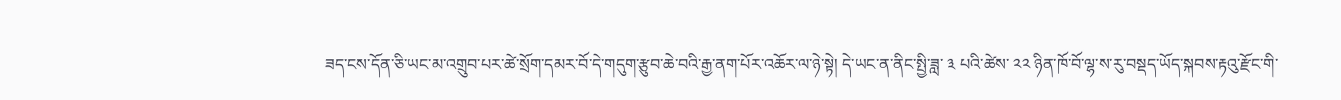ཟད་ངས་དོན་ཅི་ཡང་མ་འགྲུབ་པར་ཚེ་སྲོག་དམར་བོ་དེ་གདུག་རྩུབ་ཆེ་བའི་རྒྱ་ནག་པོར་འཆོར་ལ་ཉེ་སྟེ། དེ་ཡང་ན་ནིང་སྤྱི་ཟླ་ ༣ པའི་ཚེས་ ༢༢ ཉིན་ཁོ་བོ་ལྷ་ས་རུ་བསྡད་ཡོད་སྐབས་རྟའུ་རྫོང་གི་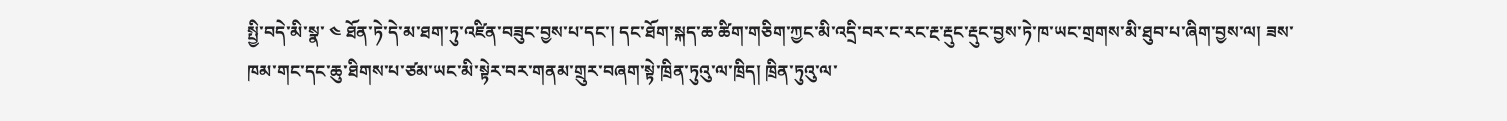སྤྱི་བདེ་མི་སྣ་ ༤ ཐོན་ཏེ་དེ་མ་ཐག་ཏུ་འཛིན་བཟུང་བྱས་པ་དང་། དང་ཐོག་སྐད་ཆ་ཚིག་གཅིག་ཀྱང་མི་འདྲི་བར་ང་རང་རྔ་རྡུང་རྡུང་བྱས་ཏེ་ཁ་ཡང་གྲགས་མི་ཐུབ་པ་ཞིག་བྱས་ལ། ཟས་ཁམ་གང་དང་ཆུ་ཐིགས་པ་ཙམ་ཡང་མི་སྟེར་བར་གནམ་གྲུར་བཞག་སྟེ་ཁྲིན་ཏུའུ་ལ་ཁྲིད། ཁྲིན་ཏུའུ་ལ་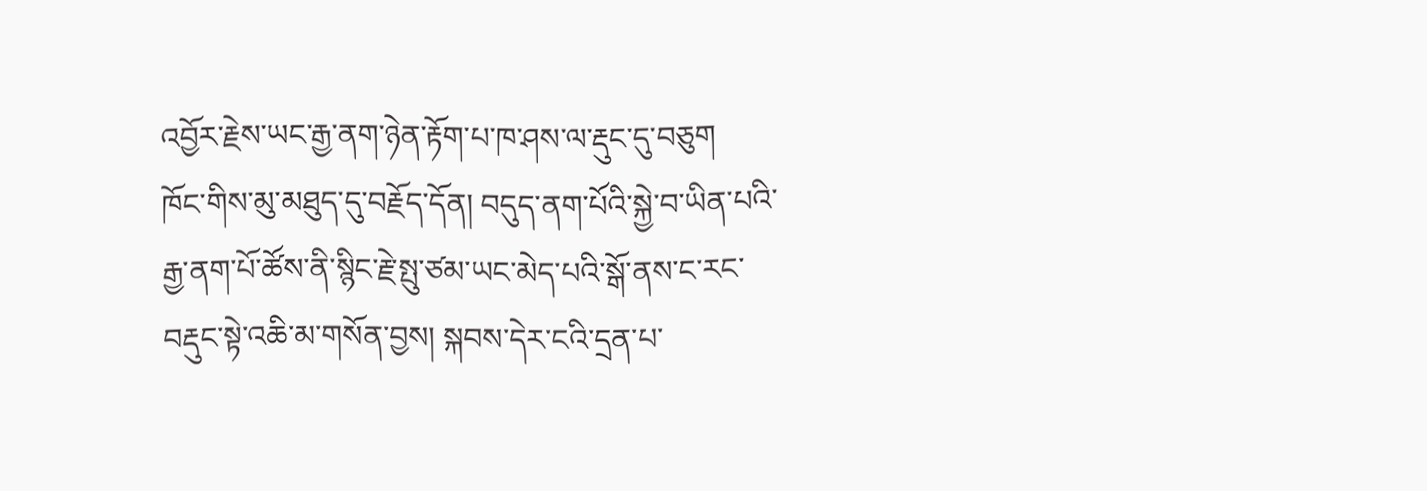འབྱོར་རྗེས་ཡང་རྒྱ་ནག་ཉེན་རྟོག་པ་ཁ་ཤས་ལ་རྡུང་དུ་བཅུག
ཁོང་གིས་མུ་མཐུད་དུ་བརྗོད་དོན། བདུད་ནག་པོའི་སྐྱེ་བ་ཡིན་པའི་རྒྱ་ནག་པོ་ཚོས་ནི་སྙིང་རྗེ་སྤུ་ཙམ་ཡང་མེད་པའི་སྒོ་ནས་ང་རང་བརྡུང་སྟེ་འཆི་མ་གསོན་བྱས། སྐབས་དེར་ངའི་དྲན་པ་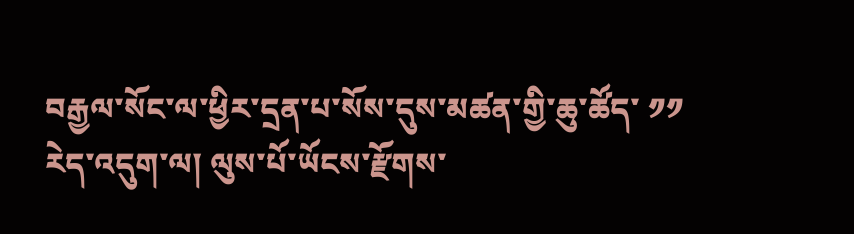བརྒྱལ་སོང་ལ་ཕྱིར་དྲན་པ་སོས་དུས་མཚན་གྱི་ཆུ་ཚོད་ ༡༡ རེད་འདུག་ལ། ལུས་པོ་ཡོངས་རྫོགས་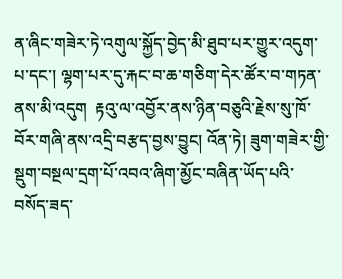ན་ཞིང་གཟེར་ཏེ་འགུལ་སྐྱོད་བྱེད་མི་ཐུབ་པར་གྱུར་འདུག་པ་དང་། ལྷག་པར་དུ་རྐང་བ་ཆ་གཅིག་དེར་ཚོར་བ་གཏན་ནས་མི་འདུག  རྟའུ་ལ་འབྱོར་ནས་ཉིན་བཅུའི་རྗེས་སུ་ཁོ་བོར་གཞི་ནས་འདྲི་བརྩད་བྱས་བྱུང། འོན་ཏེ། ཟུག་གཟེར་གྱི་སྡུག་བསྔལ་དྲག་པོ་འབའ་ཞིག་མྱོང་བཞིན་ཡོད་པའི་བསོད་ཟད་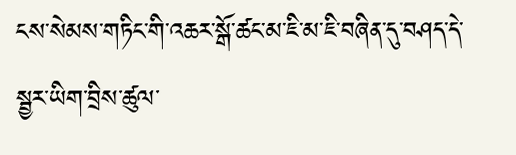ངས་སེམས་གཏིང་གི་འཆར་སྒོ་ཚང་མ་ཇི་མ་ཇི་བཞིན་དུ་བཤད་དེ་སྦྱར་ཡིག་བྲིས་ཚུལ་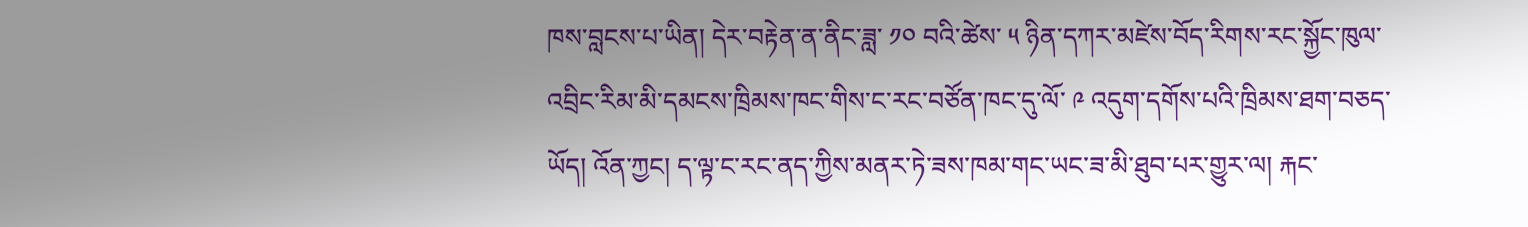ཁས་བླངས་པ་ཡིན། དེར་བརྟེན་ན་ནིང་ཟླ་ ༡༠ བའི་ཚེས་ ༥ ཉིན་དཀར་མཛེས་བོད་རིགས་རང་སྐྱོང་ཁུལ་འབྲིང་རིམ་མི་དམངས་ཁྲིམས་ཁང་གིས་ང་རང་བཙོན་ཁང་དུ་ལོ་ ༩ འདུག་དགོས་པའི་ཁྲིམས་ཐག་བཅད་ཡོད། འོན་ཀྱང། ད་ལྟ་ང་རང་ནད་ཀྱིས་མནར་ཏེ་ཟས་ཁམ་གང་ཡང་ཟ་མི་ཐུབ་པར་གྱུར་ལ། རྐང་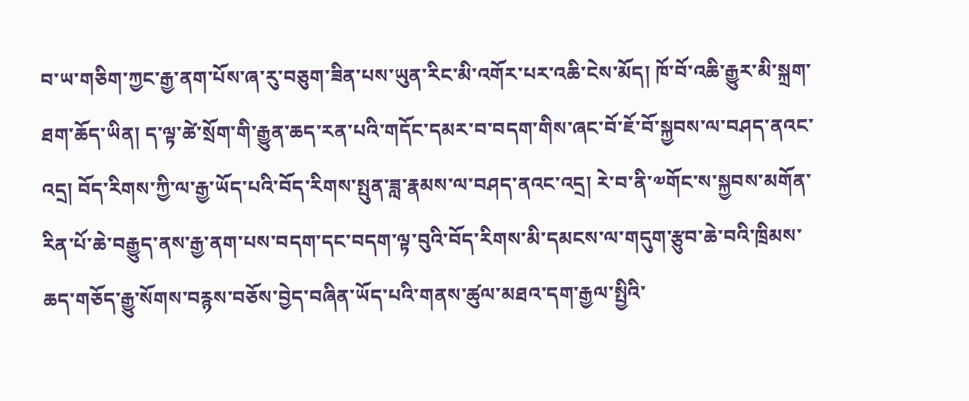བ་ཡ་གཅིག་ཀྱང་རྒྱ་ནག་པོས་ཞ་རུ་བཅུག་ཟིན་པས་ཡུན་རིང་མི་འགོར་པར་འཆི་ངེས་མོད། ཁོ་བོ་འཆི་རྒྱུར་མི་སྐྲག་ཐག་ཆོད་ཡིན། ད་ལྟ་ཚེ་སྲོག་གི་རྒྱུན་ཆད་རན་པའི་གདོང་དམར་བ་བདག་གིས་ཞང་བོ་ཇོ་བོ་སྐྱབས་ལ་བཤད་ནའང་འདྲ། བོད་རིགས་ཀྱི་ལ་རྒྱ་ཡོད་པའི་བོད་རིགས་སྤུན་ཟླ་རྣམས་ལ་བཤད་ནའང་འདྲ། རེ་བ་ནི་༧གོང་ས་སྐྱབས་མགོན་རིན་པོ་ཆེ་བརྒྱུད་ནས་རྒྱ་ནག་པས་བདག་དང་བདག་ལྟ་བུའི་བོད་རིགས་མི་དམངས་ལ་གདུག་རྩུབ་ཆེ་བའི་ཁྲིམས་ཆད་གཅོད་རྒྱུ་སོགས་བརྙས་བཅོས་བྱེད་བཞིན་ཡོད་པའི་གནས་ཚུལ་མཐའ་དག་རྒྱལ་སྤྱིའི་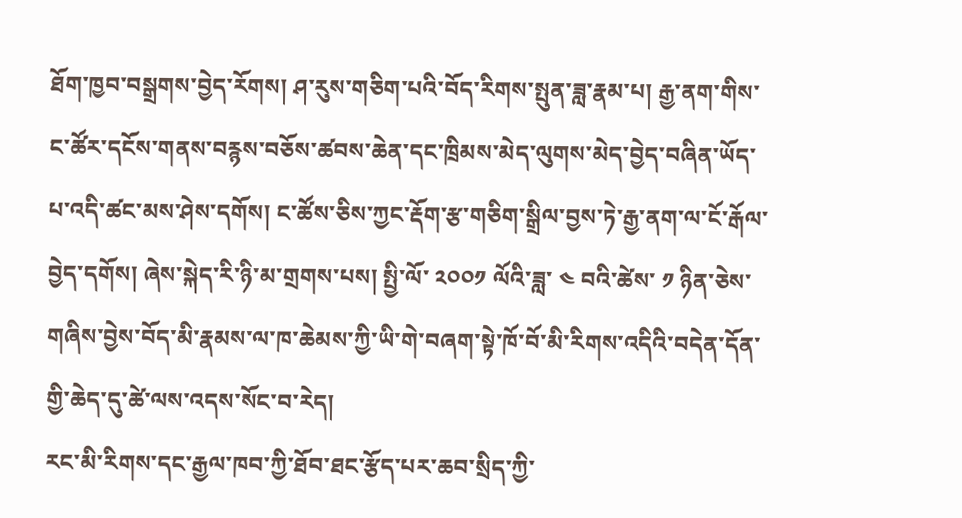ཐོག་ཁྱབ་བསྒྲགས་བྱེད་རོགས། ཤ་རུས་གཅིག་པའི་བོད་རིགས་སྤུན་ཟླ་རྣམ་པ། རྒྱ་ནག་གིས་ང་ཚོར་དངོས་གནས་བརྙས་བཅོས་ཚབས་ཆེན་དང་ཁྲིམས་མེད་ལུགས་མེད་བྱེད་བཞིན་ཡོད་པ་འདི་ཚང་མས་ཤེས་དགོས། ང་ཚོས་ཅིས་ཀྱང་རྡོག་རྩ་གཅིག་སྒྲིལ་བྱས་ཏེ་རྒྱ་ནག་ལ་ངོ་རྒོལ་བྱེད་དགོས། ཞེས་སྐེད་རི་ཉི་མ་གྲགས་པས། སྤྱི་ལོ་ ༢༠༠༡ ལོའི་ཟླ་ ༤ བའི་ཚེས་ ༡ ཉིན་ཅེས་གཞིས་བྱེས་བོད་མི་རྣམས་ལ་ཁ་ཆེམས་ཀྱི་ཡི་གེ་བཞག་སྟེ་ཁོ་བོ་མི་རིགས་འདིའི་བདེན་དོན་གྱི་ཆེད་དུ་ཚེ་ལས་འདས་སོང་བ་རེད།
རང་མི་རིགས་དང་རྒྱལ་ཁབ་ཀྱི་ཐོབ་ཐང་རྩོད་པར་ཆབ་སྲིད་ཀྱི་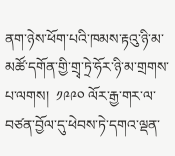ནག་ཉེས་ཕོག་པའི་ཁམས་རྟའུ་ཉི་མ་མཚོ་དགོན་གྱི་གྲྭ་ཏྲེ་ཧོར་ཉི་མ་གྲགས་པ་ལགས།  ༡༩༩༠ ལོར་རྒྱ་གར་ལ་བཙན་བྱོལ་དུ་ཕེབས་ཏེ་དགའ་ལྡན་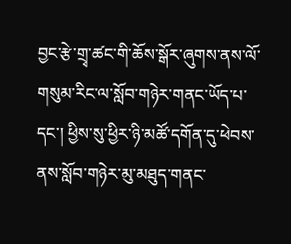བྱང་རྩེ་གྲྭ་ཚང་གི་ཆོས་སྒོར་ཞུགས་ནས་ལོ་གསུམ་རིང་ལ་སློབ་གཉེར་གནང་ཡོད་པ་དང་། ཕྱིས་སུ་ཕྱིར་ཉི་མཚོ་དགོན་དུ་ཕེབས་ནས་སློབ་གཉེར་མུ་མཐུད་གནང་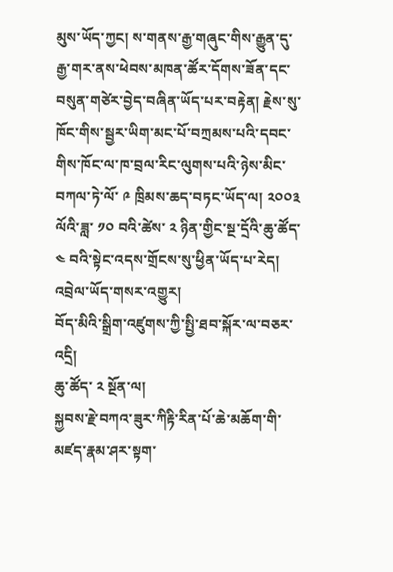མུས་ཡོད་ཀྱང། ས་གནས་རྒྱ་གཞུང་གིས་རྒྱུན་དུ་རྒྱ་གར་ནས་ཕེབས་མཁན་ཚོར་དོགས་ཟོན་དང་བསུན་གཙེར་བྱེད་བཞིན་ཡོད་པར་བརྟེན། རྗེས་སུ་ཁོང་གིས་སྦྱར་ཡིག་མང་པོ་བཀྲམས་པའི་དབང་གིས་ཁོང་ལ་ཁ་བྲལ་རིང་ལུགས་པའི་ཉེས་མིང་བཀལ་ཏེ་ལོ་ ༩ ཁྲིམས་ཆད་བཏང་ཡོད་ལ། ༢༠༠༣ ལོའི་ཟླ་ ༡༠ བའི་ཚེས་ ༢ ཉིན་གྱིང་སྔ་དྲོའི་ཆུ་ཚོད་ ༤ བའི་སྟེང་འདས་གྲོངས་སུ་ཕྱིན་ཡོད་པ་རེད།
འབྲེལ་ཡོད་གསར་འགྱུར།
བོད་མིའི་སྒྲིག་འཛུགས་ཀྱི་སྤྱི་ཐབ་སྐོར་ལ་བཅར་འདྲི།
ཆུ་ཚོད་ ༢ སྔོན་ལ།
སྐྱབས་རྗེ་བཀའ་ཟུར་ཀིརྟི་རིན་པོ་ཆེ་མཆོག་གི་མཛད་རྣམ་ཤར་སྟག་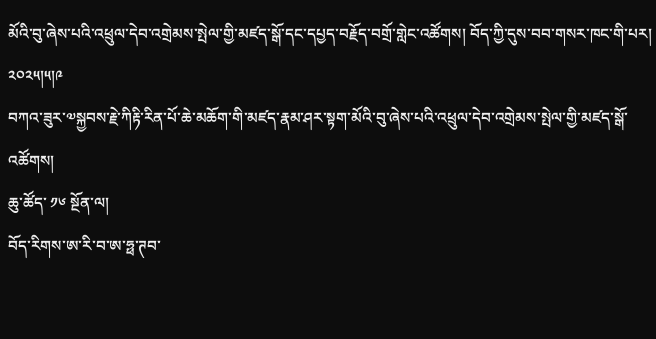མོའི་བུ་ཞེས་པའི་འཕྲུལ་དེབ་འགྲེམས་སྤེལ་གྱི་མཛད་སྒོ་དང་དཔྱད་བརྗོད་བགྲོ་གླེང་འཚོགས། བོད་ཀྱི་དུས་བབ་གསར་ཁང་གི་པར། ༢༠༢༥།༥།༩
བཀའ་ཟུར་༧སྐྱབས་རྗེ་ཀིརྟི་རིན་པོ་ཆེ་མཆོག་གི་མཛད་རྣམ་ཤར་སྟག་མོའི་བུ་ཞེས་པའི་འཕྲུལ་དེབ་འགྲེམས་སྤེལ་གྱི་མཛད་སྒོ་འཚོགས།
ཆུ་ཚོད་ ༡༦ སྔོན་ལ།
བོད་རིགས་ཨ་རི་བ་ཨ་ཧྥ་ཊབ་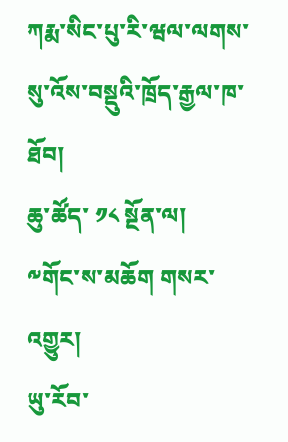ཀརྨ་སིང་པུ་རི་ཝལ་ལགས་སུ་འོས་བསྡུའི་ཁྲོད་རྒྱལ་ཁ་ཐོབ།
ཆུ་ཚོད་ ༡༨ སྔོན་ལ།
༸གོང་ས་མཆོག གསར་འགྱུར།
ཡུ་རོབ་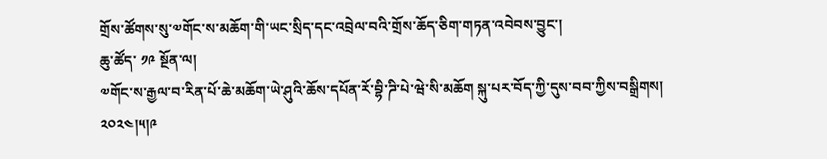གྲོས་ཚོགས་སུ་༧གོང་ས་མཆོག་གི་ཡང་སྲིད་དང་འབྲེལ་བའི་གྲོས་ཆོད་ཅིག་གཏན་འབེབས་བྱུང་།
ཆུ་ཚོད་ ༡༩ སྔོན་ལ།
༧གོང་ས་རྒྱལ་བ་རིན་པོ་ཆེ་མཆོག་ཡེ་ཤུའི་ཆོས་དཔོན་རོ་བྷི་ཌི་པེ་ཝེ་སི་མཆོག སྐུ་པར་བོད་ཀྱི་དུས་བབ་ཀྱིས་བསྒྲིགས། ༢༠༢༤།༥།༩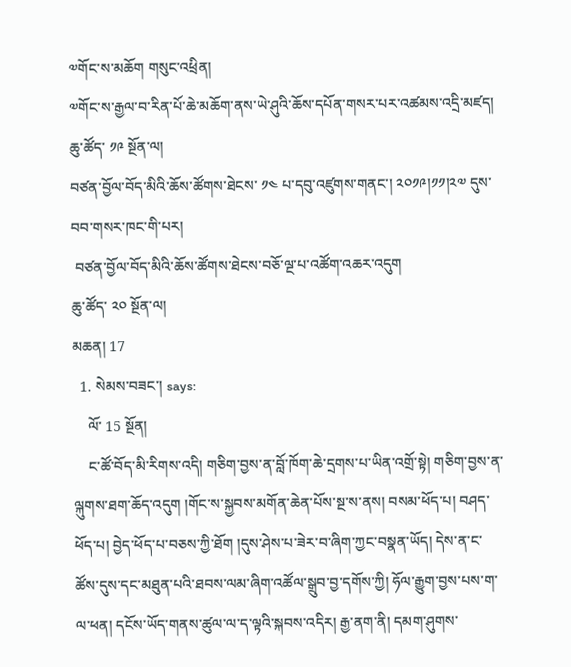༧གོང་ས་མཆོག གསུང་འཕྲིན།
༧གོང་ས་རྒྱལ་བ་རིན་པོ་ཆེ་མཆོག་ནས་ཡེ་ཤུའི་ཆོས་དཔོན་གསར་པར་འཚམས་འདྲི་མཛད།
ཆུ་ཚོད་ ༡༩ སྔོན་ལ།
བཙན་བྱོལ་བོད་མིའི་ཆོས་ཚོགས་ཐེངས་ ༡༤ པ་དབུ་འཛུགས་གནང་། ༢༠༡༩།༡༡།༢༧ དུས་བབ་གསར་ཁང་གི་པར།
 བཙན་བྱོལ་བོད་མིའི་ཆོས་ཚོགས་ཐེངས་བཅོ་ལྔ་པ་འཚོག་འཆར་འདུག
ཆུ་ཚོད་ ༢༠ སྔོན་ལ།
མཆན། 17
  1. སེམས་བཟང་། says:
    ལོ་ 15 སྔོན།
    ང་ཚོ་བོད་མི་རིགས་འདི། གཅིག་བྱས་ན་བློ་ཁོག་ཆེ་དྲགས་པ་ཡིན་འགྲོ་སྟེ། གཅིག་བྱས་ན་ལྐུགས་ཐག་ཆོད་འདུག །གོང་ས་སྐྱབས་མགོན་ཆེན་པོས་སྔ་ས་ནས། བསམ་ཕོད་པ། བཤད་ཕོད་པ། བྱེད་ཕོད་པ་བཅས་ཀྱི་ཐོག །དུས་ཤེས་པ་ཟེར་བ་ཞིག་ཀྱང་བསྣན་ཡོད། དེས་ན་ང་ཚོས་དུས་དང་མཐུན་པའི་ཐབས་ལམ་ཞིག་འཚོལ་སྒྲུབ་བྱ་དགོས་ཀྱི། ཧོལ་རྒྱུག་བྱས་པས་ག་ལ་ཕན། དངོས་ཡོད་གནས་ཚུལ་ལ་ད་ལྟའི་སྐབས་འདིར། རྒྱ་ནག་ནི། དམག་ཤུགས་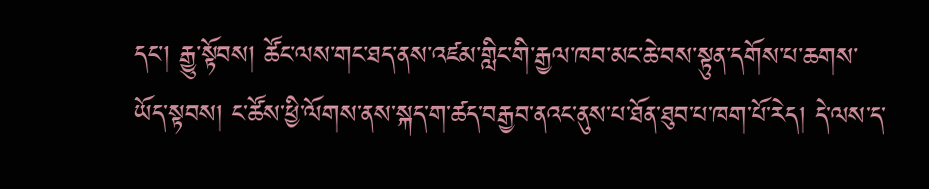དང་། རྒྱུ་སྟོབས། ཚོང་ལས་གང་ཐད་ནས་འཛམ་གླིང་གི་རྒྱལ་ཁབ་མང་ཆེ་བས་སྟུན་དགོས་པ་ཆགས་ཡོད་སྟབས། ང་ཚོས་ཕྱི་ལོགས་ནས་སྐད་ག་ཚད་བརྒྱབ་ནའང་ནུས་པ་ཐོན་ཐུབ་པ་ཁག་པོ་རེད། དེ་ལས་ད་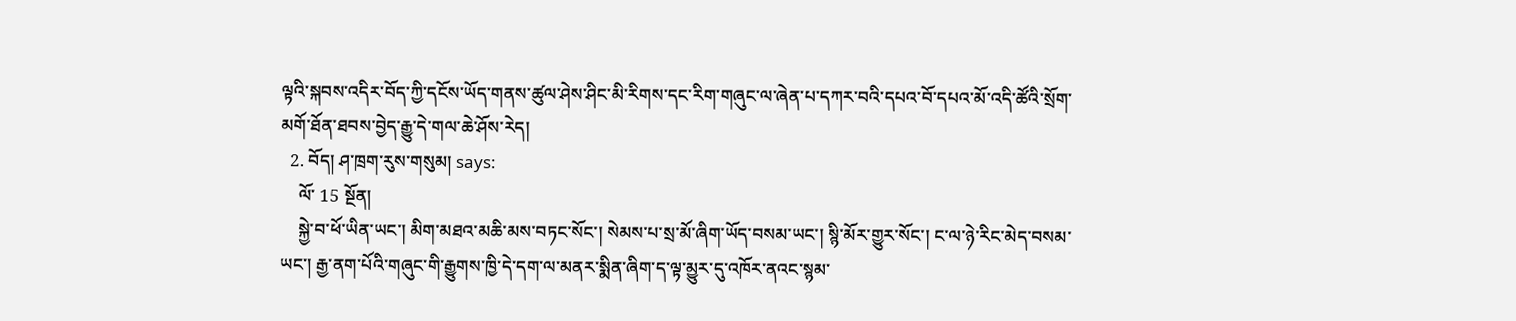ལྟའི་སྐབས་འདིར་བོད་ཀྱི་དངོས་ཡོད་གནས་ཚུལ་ཤེས་ཤིང་མི་རིགས་དང་རིག་གཞུང་ལ་ཞེན་པ་དཀར་བའི་དཔའ་བོ་དཔའ་མོ་འདི་ཚོའི་སྲོག་མགོ་ཐོན་ཐབས་བྱེད་རྒྱུ་དེ་གལ་ཆེ་ཤོས་རེད།
  2. བོད། ཤ་ཁྲག་རུས་གསུམ། says:
    ལོ་ 15 སྔོན།
    སྐྱེ་བ་ཕོ་ཡིན་ཡང་། མིག་མཐའ་མཆི་མས་བཏང་སོང་། སེམས་པ་སྲ་མོ་ཞིག་ཡོད་བསམ་ཡང་། སྙི་མོར་གྱུར་སོང་། ང་ལ་ཉེ་རིང་མེད་བསམ་ཡང་། རྒྱ་ནག་པོའི་གཞུང་གི་རྒྱུགས་ཁྱི་དེ་དག་ལ་མནར་སྨིན་ཞིག་ད་ལྟ་མྱུར་དུ་འཁོར་ནའང་སྙམ་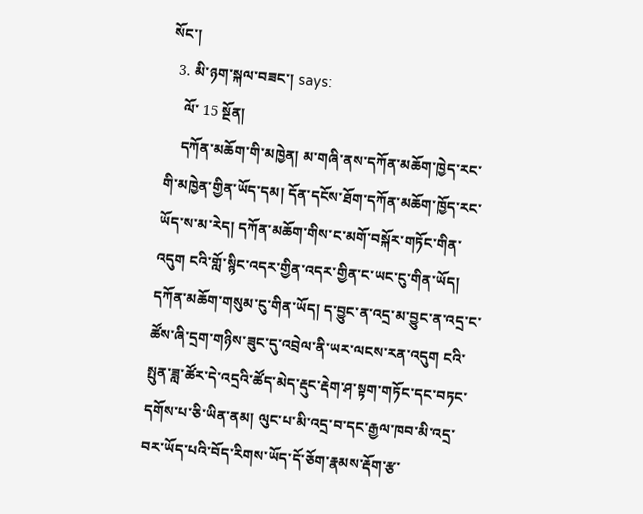སོང་།
  3. མི་ཉག་སྐལ་བཟང་། says:
    ལོ་ 15 སྔོན།
    དཀོན་མཆོག་གི་མཁྱེན། མ་གཞི་ནས་དཀོན་མཆོག་ཁྱེད་རང་གི་མཁྱེན་གྱིན་ཡོད་དམ། དོན་དངོས་ཐོག་དཀོན་མཆོག་ཁྱོད་རང་ཡོད་ས་མ་རེད། དཀོན་མཆོག་གིས་ང་མགོ་བསྐོར་གཏོང་གིན་འདུག ངའི་གློ་སྙིང་འདར་གྱིན་འདར་གྱིན་ང་ཡང་ངུ་གིན་ཡོད། དཀོན་མཆོག་གསུམ་ངུ་གིན་ཡོད། ད་བྱུང་ན་འདྲ་མ་བྱུང་ན་འདྲ་ང་ཚོས་ཞི་དྲག་གཉིས་ཟུང་དུ་འབྲེལ་ནི་ཡར་ལངས་རན་འདུག ངའི་སྤུན་ཟླ་ཚོར་དེ་འདྲའི་ཚོད་མེད་རྡུང་རྡེག་ཤ་སྟག་གཏོང་དང་བཏང་དགོས་པ་ཅི་ཡིན་ནམ། ལུང་པ་མི་འདྲ་བ་དང་རྒྱལ་ཁབ་མི་འདྲ་བར་ཡོད་པའི་བོད་རིགས་ཡོད་དོ་ཅོག་རྣམས་རྡོག་རྩ་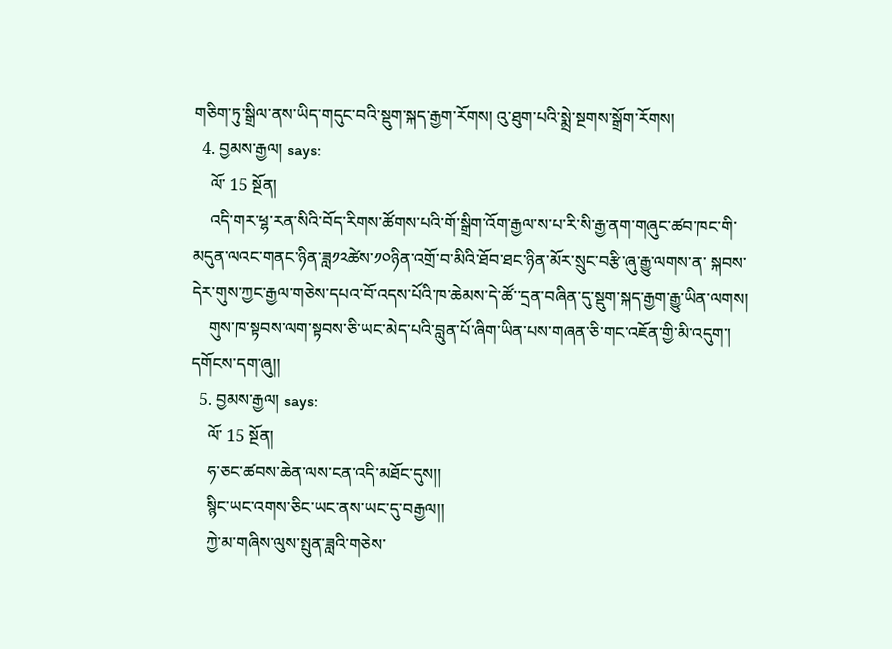གཅིག་ཏུ་སྒྲིལ་ནས་ཡིད་གདུང་བའི་སྡུག་སྐད་རྒྱག་རོགས། འུ་ཐུག་པའི་སྨྲེ་སྔགས་སྒྲོག་རོགས།
  4. བྱམས་རྒྱལ། says:
    ལོ་ 15 སྔོན།
    འདི་གར་ཕྷ་རན་སིའི་བོད་རིགས་ཚོགས་པའི་གོ་སྒྲིག་འོག་རྒྱལ་ས་པ་རི་སི་རྒྱ་ནག་གཞུང་ཚབ་ཁང་གི་མདུན་ལའང་གནང་ཉིན་ཟླ༡༢ཚེས་༡༠ཉིན་འགྲོ་བ་མིའི་ཐོབ་ཐང་ཉིན་མོར་སྲུང་བརྩི་ཞུ་རྒྱུ་ལགས་ན་ སྐབས་དེར་གུས་ཀྱང་རྒྱལ་གཅེས་དཔའ་བོ་འདས་པོའི་ཁ་ཆེམས་དེ་ཚོ་་དྲན་བཞིན་དུ་སྡུག་སྐད་རྒྱག་རྒྱུ་ཡིན་ལགས།
    གུས་ཁ་སྟབས་ལག་སྟབས་ཅི་ཡང་མེད་པའི་བླུན་པོ་ཞིག་ཡིན་པས་གཞན་ཅི་གང་འཇོན་གྱི་མི་འདུག་། དགོངས་དག་ཞུ།།
  5. བྱམས་རྒྱལ། says:
    ལོ་ 15 སྔོན།
    ཧ་ཅང་ཚབས་ཆེན་ལས་ངན་འདི་མཐོང་དུས།།
    སྙིང་ཡང་འགས་ཅིང་ཡང་ནས་ཡང་དུ་བརྒྱལ།།
    ཀྱེ་མ་གཞིས་ལུས་སྤུན་ཟླའི་གཅེས་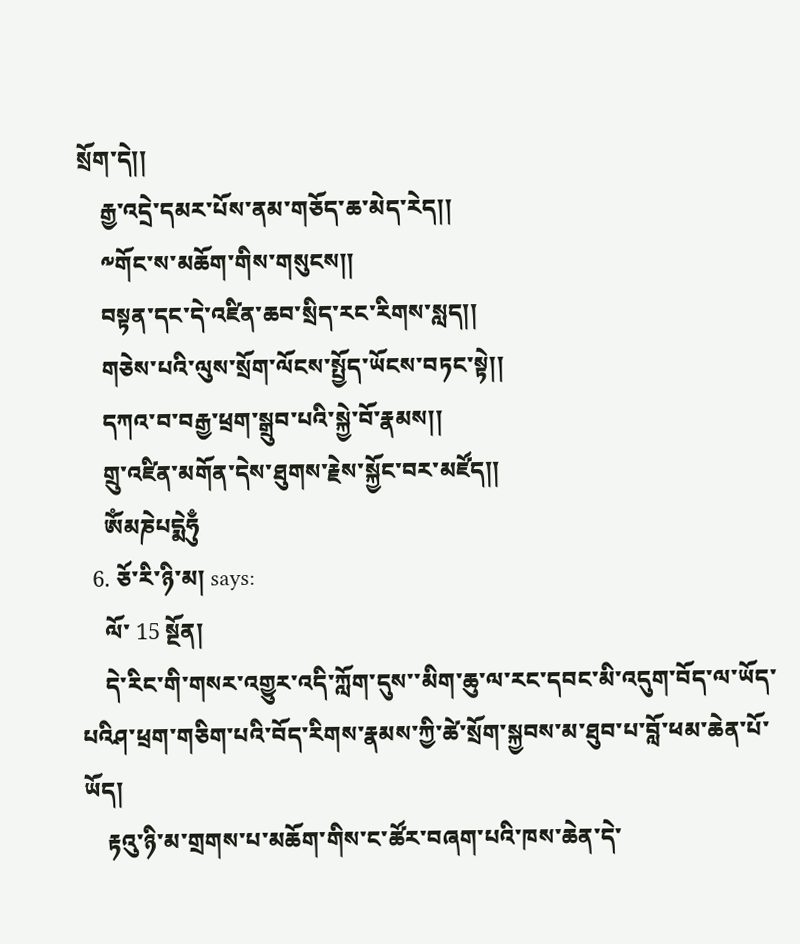སྲོག་དེ།།
    རྒྱ་འདྲེ་དམར་པོས་ནམ་གཅོད་ཆ་མེད་རེད།།
    ༸གོང་ས་མཆོག་གིས་གསུངས།།
    བསྟན་དང་དེ་འཛིན་ཆབ་སྲིད་རང་རིགས་སླད།།
    གཅེས་པའི་ལུས་སྲོག་ལོངས་སྤྱོད་ཡོངས་བཏང་སྟེ།།
    དཀའ་བ་བརྒྱ་ཕྲག་སྒྲུབ་པའི་སྐྱེ་བོ་རྣམས།།
    གྲུ་འཛིན་མགོན་དེས་ཐུགས་རྗེས་སྐྱོང་བར་མཛོད།།
    ཨོཾམཎེཔདྨེཧུྃ
  6. ཅོ་རི་ཉི་མ། says:
    ལོ་ 15 སྔོན།
    དེ་རིང་གི་གསར་འགྱུར་འདི་ཀློག་དུས་་མིག་ཆུ་ལ་རང་དབང་མི་འདུག་བོད་ལ་ཡོད་པའིཤ་ཕྲག་གཅིག་པའི་བོད་རིགས་རྣམས་ཀྱི་ཚེ་སྲོག་སྐྱབས་མ་ཐུབ་པ་བློ་ཕམ་ཆེན་པོ་ཡོད།
    རྟའུ་ཉི་མ་གྲགས་པ་མཆོག་གིས་ང་ཚོར་བཞག་པའི་ཁས་ཆེན་དེ་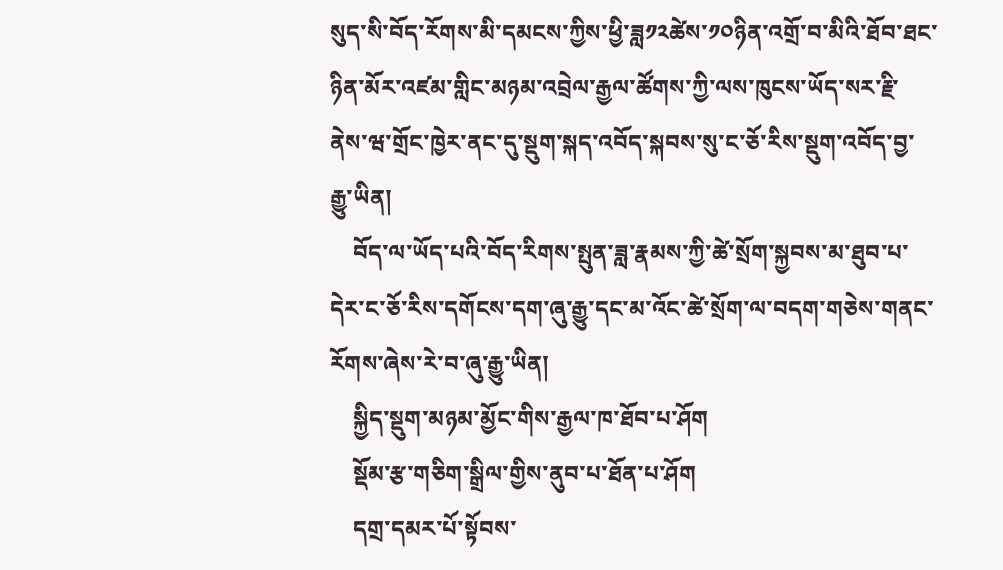སུད་སི་བོད་རོགས་མི་དམངས་ཀྱིས་ཕྱི་ཟླ༡༢ཚེས་༡༠ཉིན་འགྲོ་བ་མིའི་ཐོབ་ཐང་ཉིན་མོར་འཛམ་གླིང་མཉམ་འབྲེལ་རྒྱལ་ཚོགས་ཀྱི་ལས་ཁུངས་ཡོད་སར་རྗི་ནེས་ཝ་གྲོང་ཁྱེར་ནང་དུ་སྡུག་སྐད་འབོད་སྐབས་སུ་ང་ཅོ་རིས་སྡུག་འབོད་བྱ་རྒྱུ་ཡིན།
    བོད་ལ་ཡོད་པའི་བོད་རིགས་སྤུན་ཟླ་རྣམས་ཀྱི་ཚེ་སྲོག་སྐྱབས་མ་ཐུབ་པ་དེར་ང་ཅོ་རིས་དགོངས་དག་ཞུ་རྒྱུ་དང་མ་འོང་ཚེ་སྲོག་ལ་བདག་གཅེས་གནང་རོགས་ཞེས་རེ་བ་ཞུ་རྒྱུ་ཡིན།
    སྐྱིད་སྡུག་མཉམ་མྱོང་གིས་རྒྱལ་ཁ་ཐོབ་པ་ཤོག
    སྡོམ་རྩ་གཅིག་སྒྲིལ་གྱིས་ནུབ་པ་ཐོན་པ་ཤོག
    དགྲ་དམར་པོ་སྟོབས་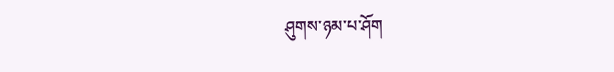ཤུགས་ཉམ་པ་ཤོག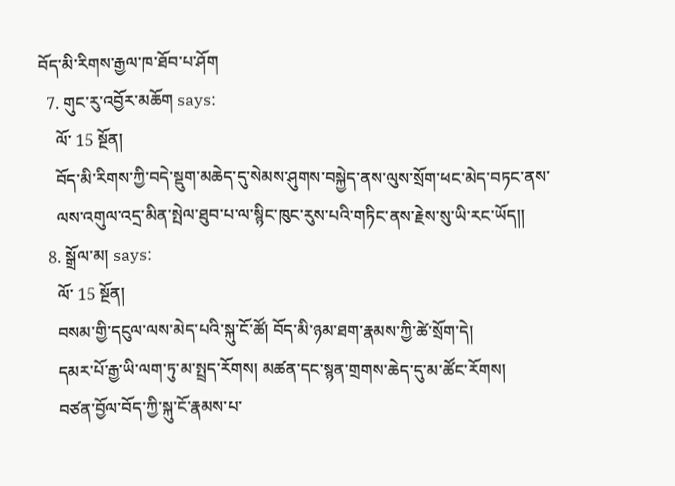བོད་མི་རིགས་རྒྱལ་ཁ་ཐོབ་པ་ཤོག
  7. གུང་རུ་འབྱོར་མཆོག says:
    ལོ་ 15 སྔོན།
    བོད་མི་རིགས་ཀྱི་བདེ་སྡུག་མཆེད་དུ་སེམས་ཤུགས་བསྐྱེད་ནས་ལུས་སྲོག་ཕང་མེད་བཏང་ནས་
    ལས་འགུལ་འདྲ་མིན་སྤེལ་ཐུབ་པ་ལ་སྙིང་ཁུང་རུས་པའི་གཏིང་ནས་རྗེས་སུ་ཡི་རང་ཡོད།།
  8. སྒྲོལ་མ། says:
    ལོ་ 15 སྔོན།
    བསམ་གྱི་དངུལ་ལས་མེད་པའི་སྐུ་ངོ་ཚོ། བོད་མི་ཉམ་ཐག་རྣམས་ཀྱི་ཚེ་སྲོག་དེ།
    དམར་པོ་རྒྱ་ཡི་ལག་ཏུ་མ་སྤྲད་རོགས། མཚན་དང་སྙན་གྲགས་ཆེད་དུ་མ་ཚོང་རོགས།
    བཙན་བྱོལ་བོད་ཀྱི་སྐུ་ངོ་རྣམས་པ་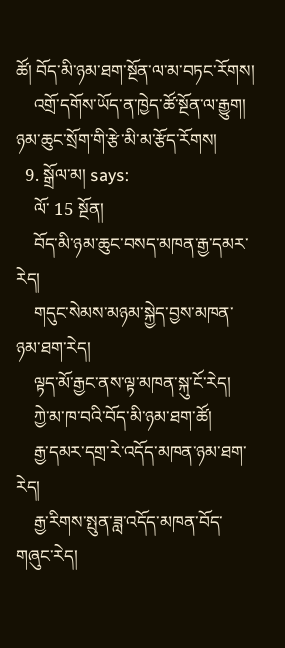ཚོ། བོད་མི་ཉམ་ཐག་སྔོན་ལ་མ་བཏང་རོགས།
    འགྲོ་དགོས་ཡོད་ན་ཁྱེད་ཚོ་སྔོན་ལ་རྒྱུག། ཉམ་ཆུང་སྲོག་གི་རྩེ་མི་མ་རྩོད་རོགས།
  9. སྒྲོལ་མ། says:
    ལོ་ 15 སྔོན།
    བོད་མི་ཉམ་ཆུང་བསད་མཁན་རྒྱ་དམར་རེད།
    གདུང་སེམས་མཉམ་སྐྱེད་བྱས་མཁན་ཉམ་ཐག་རེད།
    ལྟད་མོ་རྒྱང་ནས་ལྟ་མཁན་སྐུ་ངོ་རེད།
    ཀྱེ་མ་ཁ་བའི་བོད་མི་ཉམ་ཐག་ཚོ།
    རྒྱ་དམར་དགྲ་རེ་འདོད་མཁན་ཉམ་ཐག་རེད།
    རྒྱ་རིགས་སྤུན་ཟླ་འདོད་མཁན་བོད་གཞུང་རེད།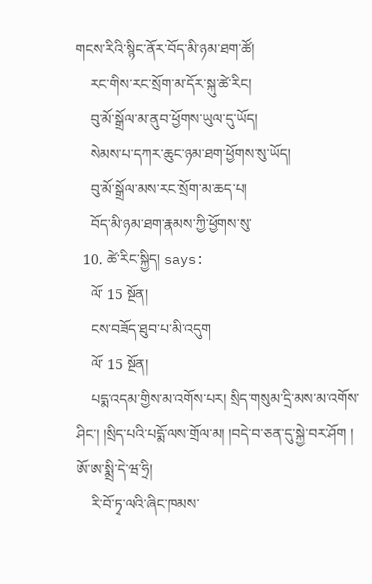གངས་རིའི་སྙིང་ནོར་བོད་མི་ཉམ་ཐག་ཚོ།
    རང་གིས་རང་སྲོག་མ་དོར་སྐུ་ཚེ་རིང།
    བུ་མོ་སྒྲོལ་མ་ནུབ་ཕྱོགས་ཡུལ་དུ་ཡོད།
    སེམས་པ་དཀར་ཆུང་ཉམ་ཐག་ཕྱོགས་སུ་ཡོད།
    བུ་མོ་སྒྲོལ་མས་རང་སྲོག་མ་ཆད་པ།
    བོད་མི་ཉམ་ཐག་རྣམས་ཀྱི་ཕྱོགས་སུ་
  10. ཚེ་རིང་སྐྱིད། says:
    ལོ་ 15 སྔོན།
    ངས་བཟོད་ཐུབ་པ་མི་འདུག
    ལོ་ 15 སྔོན།
    པདྨ་འདམ་གྱིས་མ་འགོས་པར། སྲིད་གསུམ་དྲི་མས་མ་འགོས་ཤིང་། །སྲིད་པའི་པདྨོ་ལས་གྲོལ་མ། །བདེ་བ་ཅན་དུ་སྐྱེ་བར་ཤོག ། ཨོ་ཨ་སྨྲི་དེ་ཝ་ཧྲི།
    རི་བོ་ཏྭ་ལའི་ཞིང་ཁམས་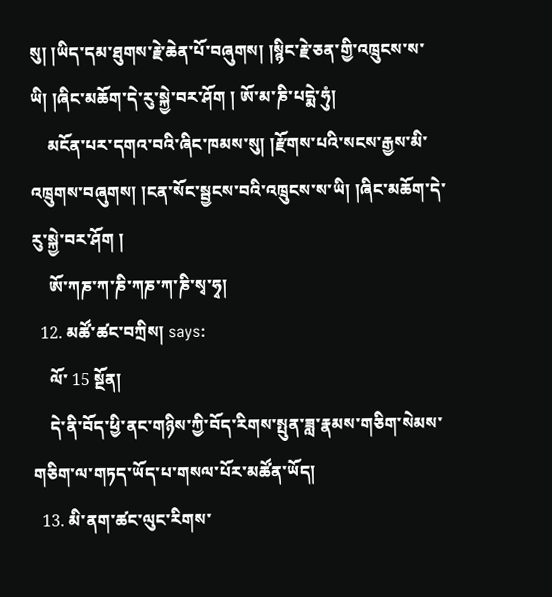སུ། །ཡིད་དམ་ཐུགས་རྗེ་ཆེན་པོ་བཞུགས། །སྙིང་རྗེ་ཅན་གྱི་འཁྲུངས་ས་ཡི། །ཞིང་མཆོག་དེ་རུ་སྐྱེ་བར་ཤོག ། ཨོ་མ་ཎི་པདྨེ་ཧུཾ།
    མངོན་པར་དགའ་བའི་ཞིང་ཁམས་སུ། །རྫོགས་པའི་སངས་རྒྱས་མི་འཁྲུགས་བཞུགས། །ངན་སོང་སྦྱངས་བའི་འཁྲུངས་ས་ཡི། །ཞིང་མཆོག་དེ་རུ་སྐྱེ་བར་ཤོག །
    ཨོ་ཀཎ་ཀ་ཎི་ཀཎ་ཀ་ཎི་སྭ་ཧྭ།
  12. མཚོ་ཚང་བཀྲིས། says:
    ལོ་ 15 སྔོན།
    དེ་ནི་བོད་ཕྱི་ནང་གཉིས་ཀྱི་བོད་རིགས་སྤུན་ཟླ་རྣམས་གཅིག་སེམས་གཅིག་ལ་གཏད་ཡོད་པ་གསལ་པོར་མཚོན་ཡོད།
  13. མི་ནག་ཚང་ལུང་རིགས་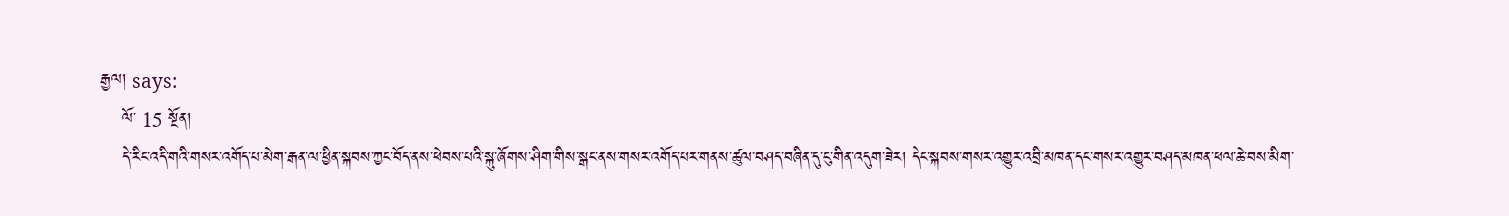རྒྱལ། says:
    ལོ་ 15 སྔོན།
    དེ་རིང་འདི་གའི་གསར་འགོད་པ་མེག་རྒན་ལ་ཕྱིན་སྐབས་ཀྱང་བོད་ནས་ཕེབས་པའི་སྐུ་ཞོགས་ཤིག་གིས་སྒང་ནས་གསར་འགོད་པར་གནས་ཚུལ་བཤད་བཞིན་དུ་ངུ་གིན་འདུག་ཟེར། དེང་སྐབས་གསར་འགྱུར་འབྲི་མཁན་དང་གསར་འགྱུར་བཤད་མཁན་ཕལ་ཆེ་བས་མིག་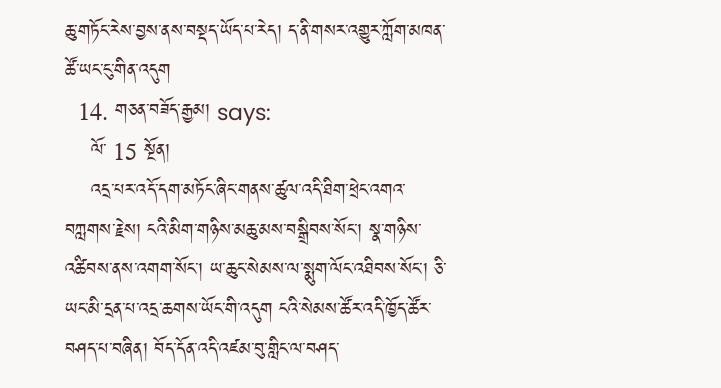ཆུ་གཏོང་རེས་བྱས་ནས་བསྡད་ཡོད་པ་རེད། ད་ནི་གསར་འགྱུར་ཀློག་མཁན་ཚོ་ཡང་ངུ་གིན་འདུག
  14. གཅན་བཟོད་རྒྱམ། says:
    ལོ་ 15 སྔོན།
    འདྲ་པར་འདོ་དག་མཏོང་ཞིང་གནས་ཚུལ་འདི་ཐིག་ཕྲེང་འགའ་བཀླགས་རྗེས། ངའི་མིག་གཉིས་མཆུ་མས་བསྒྲིབས་སོང་། སྣ་གཉིས་འཚིབས་ནས་འགག་སོང་། ཡ་ཆུང་སེམས་ལ་སྨུག་ལོང་འཐིབས་སོང་། ཅི་ཡང་མི་དྲན་པ་འདྲ་ཆགས་ཡོང་གི་འདུག ངའི་སེམས་ཚོར་འདི་ཁྱོད་ཚོར་བཤད་པ་བཞིན། བོད་དོན་འདི་འཛམ་བུ་གླིང་ལ་བཤད་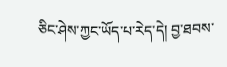ཅིང་ཤེས་ཀྱང་ཡོད་པ་རེད་དེ། བྱ་ཐབས་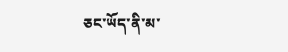ཅང་ཡོད་ནི་མ་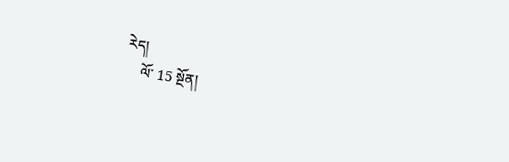རེད།
    ལོ་ 15 སྔོན།